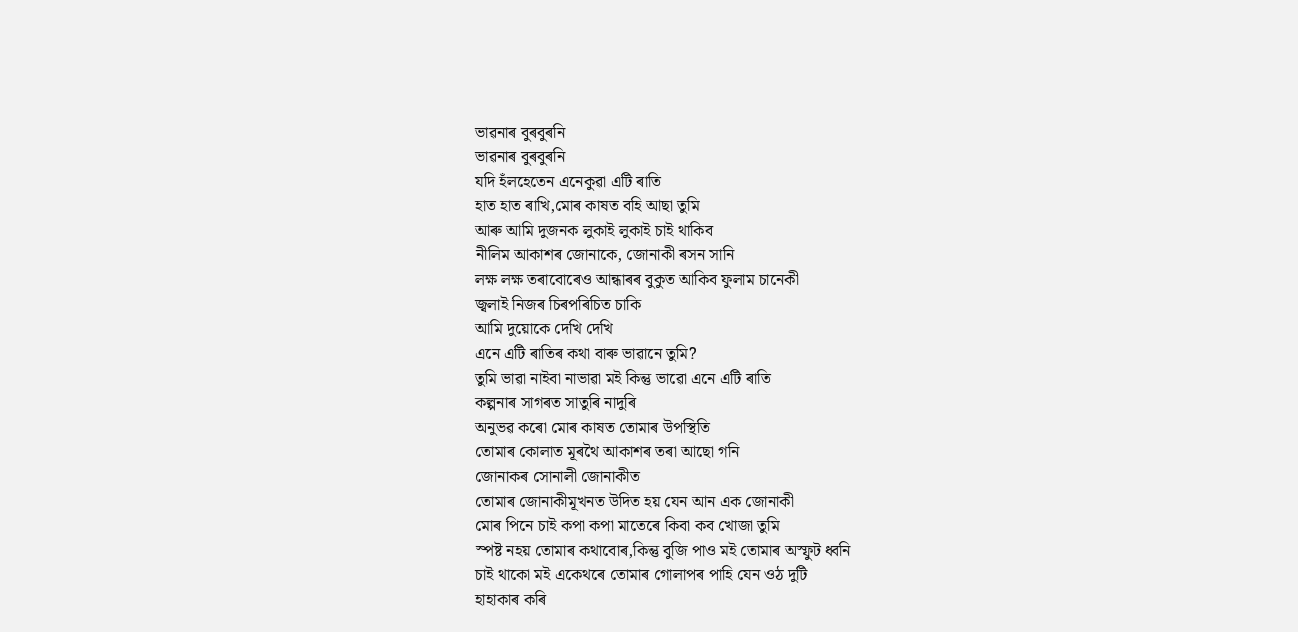ভাৱনাৰ বুৰবুৰনি
ভাৱনাৰ বুৰবুৰনি
যদি হঁলহেতেন এনেকুৱা এটি ৰাতি
হাত হাত ৰাখি,মোৰ কাষত বহি আছা তুমি
আৰু আমি দুজনক লুকাই লুকাই চাই থাকিব
নীলিম আকাশৰ জোনাকে, জোনাকী ৰসন সানি
লক্ষ লক্ষ তৰাবোৰেও আন্ধাৰৰ বুকুত আকিব ফুলাম চানেকী
জ্বলাই নিজৰ চিৰপৰিচিত চাকি
আমি দুয়োকে দেখি দেখি
এনে এটি ৰাতিৰ কথা বাৰু ভাৱানে তুমি?
তুমি ভাৱা নাইবা নাভাৱা মই কিন্তু ভাৱো এনে এটি ৰাতি
কল্পনাৰ সাগৰত সাতুৰি নাদুৰি
অনুভৱ কৰো মোৰ কাষত তোমাৰ উপস্থিতি
তোমাৰ কোলাত মূৰথৈ আকাশৰ তৰা আছো গনি
জোনাকৰ সোনালী জোনাকীত
তোমাৰ জোনাকীমূখনত উদিত হয় যেন আন এক জোনাকী
মোৰ পিনে চাই কপা কপা মাতেৰে কিবা কব খোজা তুমি
স্পষ্ট নহয় তোমাৰ কথাবোৰ,কিন্তু বুজি পাও মই তোমাৰ অস্ফুট ধ্বনি
চাই থাকো মই একেথৰে তোমাৰ গোলাপৰ পাহি যেন ওঠ দুটি
হাহাকাৰ কৰি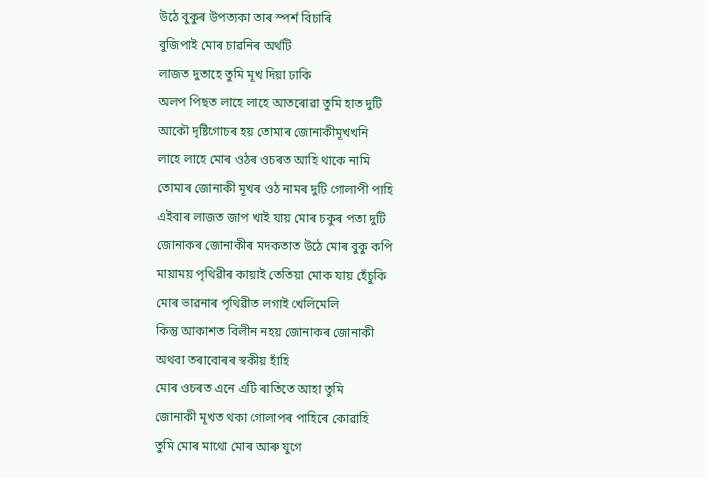উঠে বুকুৰ উপত্যকা তাৰ স্পৰ্শ বিচাৰি
বুজিপাই মোৰ চাৱনিৰ অৰ্থটি
লাজত দুতাহে তুমি মূখ দিয়া ঢাকি
অলপ পিছত লাহে লাহে আতৰোৱা তুমি হাত দুটি
আকৌ দৃষ্টিগোচৰ হয় তোমাৰ জোনাকীমূখখনি
লাহে লাহে মোৰ ওঠৰ ওচৰত আহি থাকে নামি
তোমাৰ জোনাকী মূখৰ ওঠ নামৰ দুটি গোলাপী পাহি
এইবাৰ লাজত জাপ খাই যায় মোৰ চকুৰ পতা দুটি
জোনাকৰ জোনাকীৰ মদকতাত উঠে মোৰ বুকু কপি
মায়াময় পৃথিৱীৰ কায়াই তেতিয়া মোক যায় হেঁচুকি
মোৰ ভাৱনাৰ পৃথিৱীত লগাই খেলিমেলি
কিন্তু আকাশত বিলীন নহয় জোনাকৰ জোনাকী
অথবা তৰাবোৰৰ স্বকীয় হাঁহি
মোৰ ওচৰত এনে এটি ৰাতিতে আহা তুমি
জোনাকী মূখত থকা গোলাপৰ পাহিৰে কোৱাহি
তুমি মোৰ মাথো মোৰ আৰু যুগে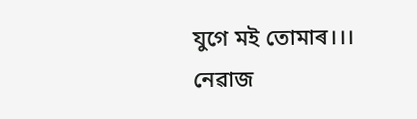যুগে মই তোমাৰ।।।
নেৱাজ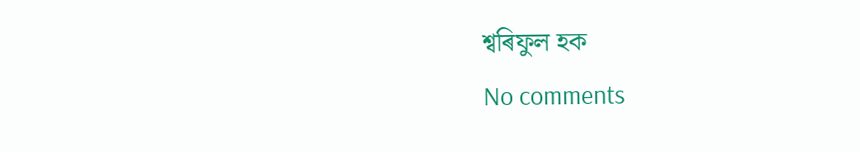শ্বৰিফুল হক
No comments